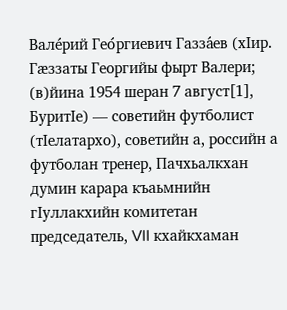Вале́рий Гео́ргиевич Газза́ев (хӀир. Гæззаты Георгийы фырт Валери; (в)йина 1954 шеран 7 август[1], БуритӀе) — советийн футболист (тӀелатархо), советийн а, российн а футболан тренер, Пачхьалкхан думин карара къаьмнийн гӀуллакхийн комитетан председатель, VII кхайкхаман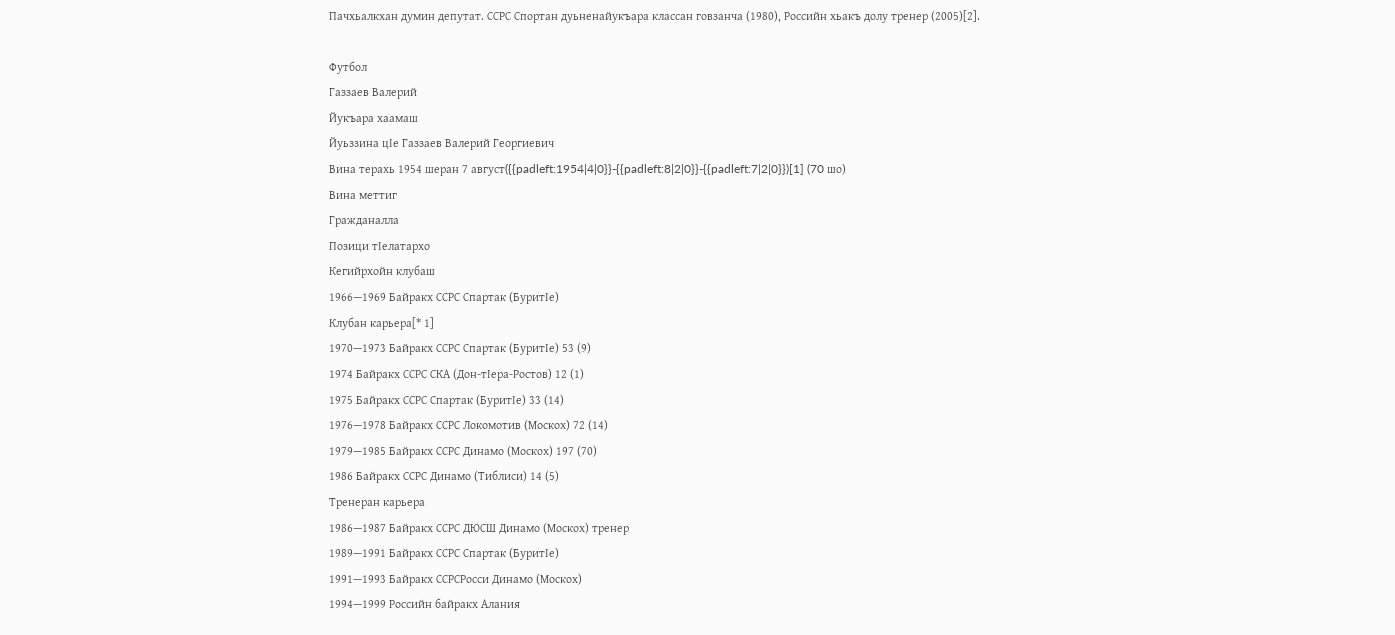Пачхьалкхан думин депутат. ССРС Спортан дуьненайукъара классан говзанча (1980), Российн хьакъ долу тренер (2005)[2].

Футбол
Газзаев Валерий
Йукъара хаамаш
Йуьззина цӀе Газзаев Валерий Георгиевич
Вина терахь 1954 шеран 7 август({{padleft:1954|4|0}}-{{padleft:8|2|0}}-{{padleft:7|2|0}})[1] (70 шо)
Вина меттиг
Гражданалла
Позици тӀелатархо
Кегийрхойн клубаш
1966—1969 Байракх ССРС Спартак (БуритӀе)
Клубан карьера[* 1]
1970—1973 Байракх ССРС Спартак (БуритӀе) 53 (9)
1974 Байракх ССРС СКА (Дон-тӀера-Ростов) 12 (1)
1975 Байракх ССРС Спартак (БуритӀе) 33 (14)
1976—1978 Байракх ССРС Локомотив (Москох) 72 (14)
1979—1985 Байракх ССРС Динамо (Москох) 197 (70)
1986 Байракх ССРС Динамо (Тиблиси) 14 (5)
Тренеран карьера
1986—1987 Байракх ССРС ДЮСШ Динамо (Москох) тренер
1989—1991 Байракх ССРС Спартак (БуритӀе)
1991—1993 Байракх ССРСРосси Динамо (Москох)
1994—1999 Российн байракх Алания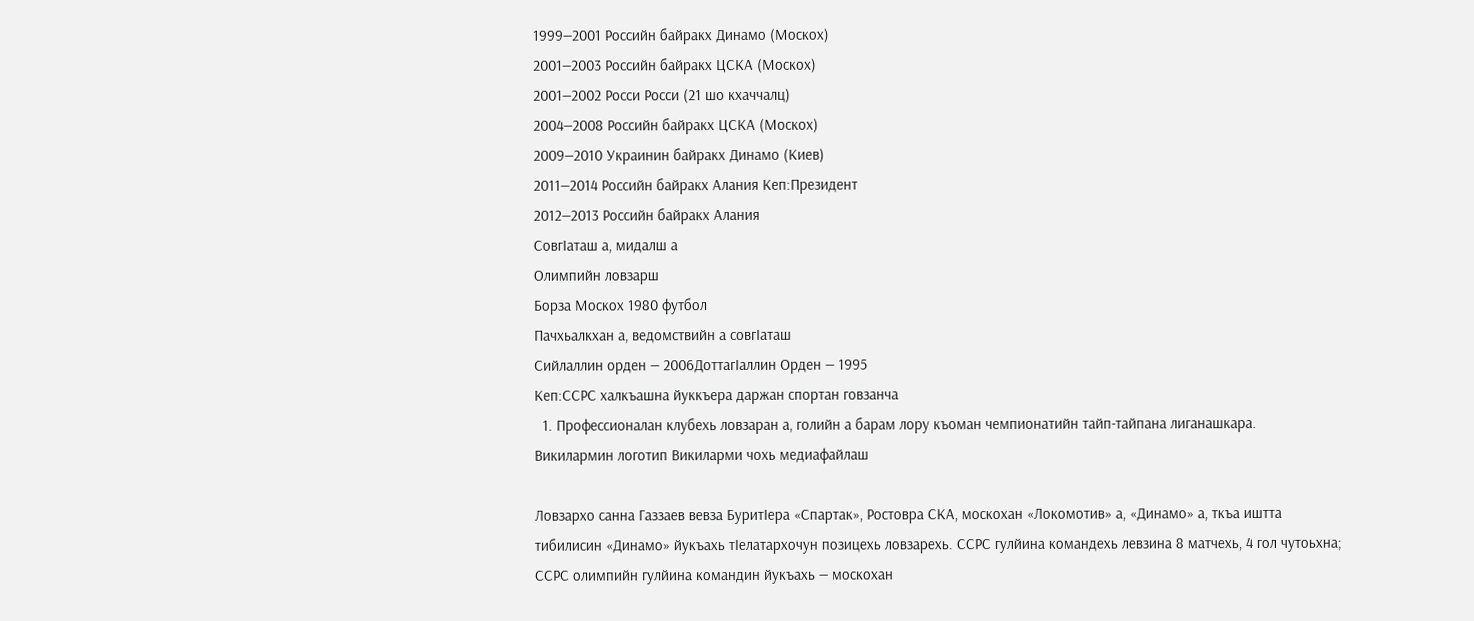1999—2001 Российн байракх Динамо (Москох)
2001—2003 Российн байракх ЦСКА (Москох)
2001—2002 Росси Росси (21 шо кхаччалц)
2004—2008 Российн байракх ЦСКА (Москох)
2009—2010 Украинин байракх Динамо (Киев)
2011—2014 Российн байракх Алания Кеп:Президент
2012—2013 Российн байракх Алания
СовгӀаташ а, мидалш а
Олимпийн ловзарш
Борза Москох 1980 футбол
Пачхьалкхан а, ведомствийн а совгӀаташ
Сийлаллин орден — 2006ДоттагӀаллин Орден — 1995
Кеп:ССРС халкъашна йуккъера даржан спортан говзанча
  1. Профессионалан клубехь ловзаран а, голийн а барам лору къоман чемпионатийн тайп-тайпана лиганашкара.
Викилармин логотип Викиларми чохь медиафайлаш

Ловзархо санна Газзаев вевза БуритӀера «Спартак», Ростовра СКА, москохан «Локомотив» а, «Динамо» а, ткъа иштта тибилисин «Динамо» йукъахь тӀелатархочун позицехь ловзарехь. ССРС гулйина командехь левзина 8 матчехь, 4 гол чутоьхна; ССРС олимпийн гулйина командин йукъахь — москохан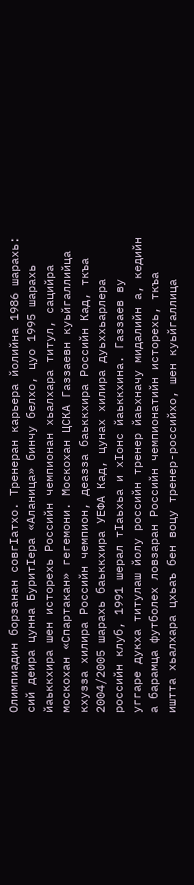Олимпиадин борзанан совгӀатхо. Тренеран карьера йолийна 1986 шарахь: сий деира цунна БуритӀера «Аланица» бинчу белхо, цуо 1995 шарахь йаьккхира шен исторехь Российн чемпионан хьалхара титул, сацийра москохан «Спартакан» гегемони. Москохан ЦСКА Газзаевн куьйгаллийца кхузза хилира Российн чемпион, деазза баьккхира Российн Кад, ткъа 2004/2005 шарахь баьккхира УЕФА Кад, цунах хилира дуьххьарлера российн клуб, 1991 шерал тӀаьхьа и хӀонс йаьккхина. Газзаев ву уггаре дукха титулаш йолу российн тренер йаьхначу мидалийн а, кедийн а барамца футболех ловзаран Российн чемпионатийн исторехь, ткъа иштта хьалхара цхьаъ бен воцу тренер-российхо, шен куьйгаллица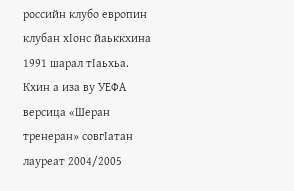российн клубо европин клубан хӀонс йаьккхина 1991 шарал тӀаьхьа. Кхин а иза ву УЕФА версица «Шеран тренеран» совгӀатан лауреат 2004/2005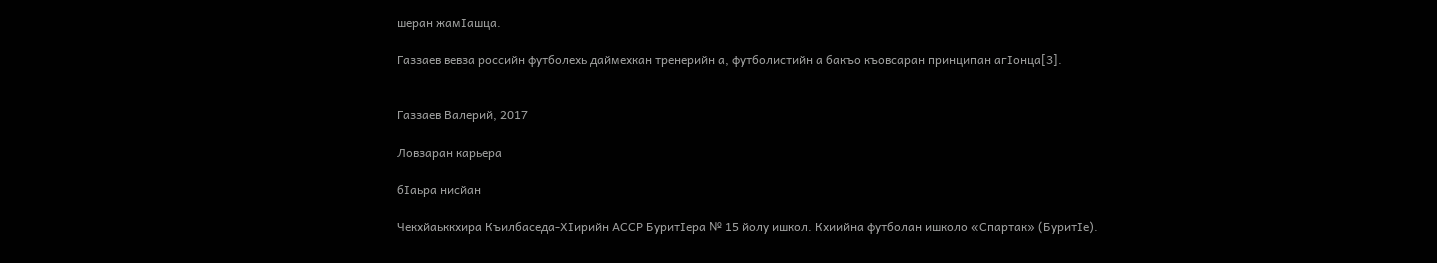шеран жамӀашца.

Газзаев вевза российн футболехь даймехкан тренерийн а, футболистийн а бакъо къовсаран принципан агӀонца[3].


Газзаев Валерий, 2017

Ловзаран карьера

бӀаьра нисйан

Чекхйаьккхира Къилбаседа-ХӀирийн АССР БуритӀера № 15 йолу ишкол. Кхиийна футболан ишколо «Спартак» (БуритӀе).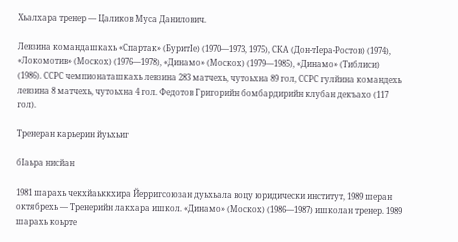Хьалхара тренер — Цаликов Муса Данилович.

Левзина командашкахь «Спартак» (БуритӀе) (1970—1973, 1975), СКА (Дон-тӀера-Ростов) (1974), «Локомотив» (Москох) (1976—1978), «Динамо» (Москох) (1979—1985), «Динамо» (Тиблиси) (1986). ССРС чемпионаташкахь левзина 283 матчехь, чутоьхна 89 гол, ССРС гулйина командехь левзина 8 матчехь, чутоьхна 4 гол. Федотов Григорийн бомбардирийн клубан декъахо (117 гол).

Тренеран карьерин йуьхьиг

бӀаьра нисйан

1981 шарахь чекхйаьккхира Йерригсоюзан дуьхьала воцу юридически институт, 1989 шеран октябрехь — Тренерийн лакхара ишкол. «Динамо» (Москох) (1986—1987) ишколан тренер. 1989 шарахь коьрте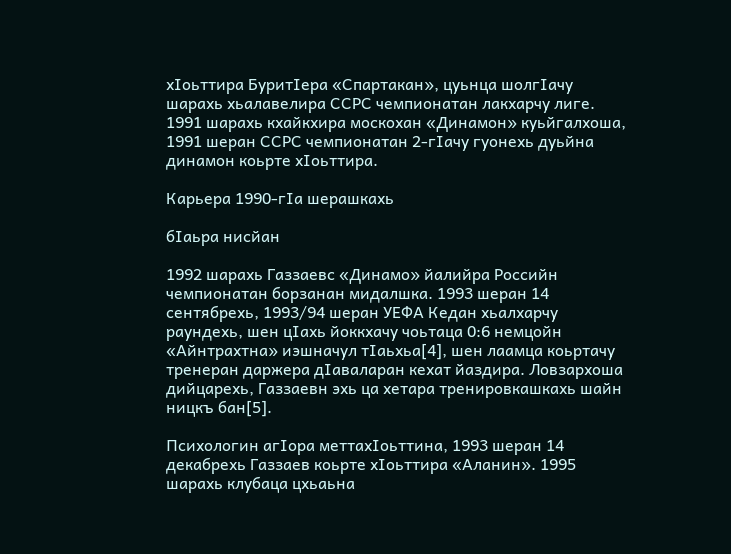хӀоьттира БуритӀера «Спартакан», цуьнца шолгӀачу шарахь хьалавелира ССРС чемпионатан лакхарчу лиге. 1991 шарахь кхайкхира москохан «Динамон» куьйгалхоша, 1991 шеран ССРС чемпионатан 2-гӀачу гуонехь дуьйна динамон коьрте хӀоьттира.

Карьера 1990-гӀа шерашкахь

бӀаьра нисйан

1992 шарахь Газзаевс «Динамо» йалийра Российн чемпионатан борзанан мидалшка. 1993 шеран 14 сентябрехь, 1993/94 шеран УЕФА Кедан хьалхарчу раундехь, шен цӀахь йоккхачу чоьтаца 0:6 немцойн «Айнтрахтна» иэшначул тӀаьхьа[4], шен лаамца коьртачу тренеран даржера дӀаваларан кехат йаздира. Ловзархоша дийцарехь, Газзаевн эхь ца хетара тренировкашкахь шайн ницкъ бан[5].

Психологин агӀора меттахӀоьттина, 1993 шеран 14 декабрехь Газзаев коьрте хӀоьттира «Аланин». 1995 шарахь клубаца цхьаьна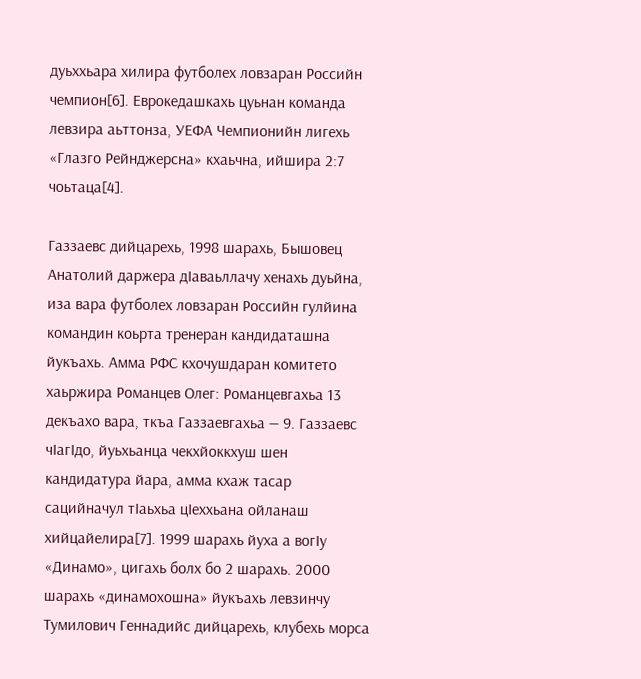дуьххьара хилира футболех ловзаран Российн чемпион[6]. Еврокедашкахь цуьнан команда левзира аьттонза, УЕФА Чемпионийн лигехь «Глазго Рейнджерсна» кхаьчна, ийшира 2:7 чоьтаца[4].

Газзаевс дийцарехь, 1998 шарахь, Бышовец Анатолий даржера дӀаваьллачу хенахь дуьйна, иза вара футболех ловзаран Российн гулйина командин коьрта тренеран кандидаташна йукъахь. Амма РФС кхочушдаран комитето хаьржира Романцев Олег: Романцевгахьа 13 декъахо вара, ткъа Газзаевгахьа — 9. Газзаевс чӀагӀдо, йуьхьанца чекхйоккхуш шен кандидатура йара, амма кхаж тасар сацийначул тӀаьхьа цӀеххьана ойланаш хийцайелира[7]. 1999 шарахь йуха а вогӀу «Динамо», цигахь болх бо 2 шарахь. 2000 шарахь «динамохошна» йукъахь левзинчу Тумилович Геннадийс дийцарехь, клубехь морса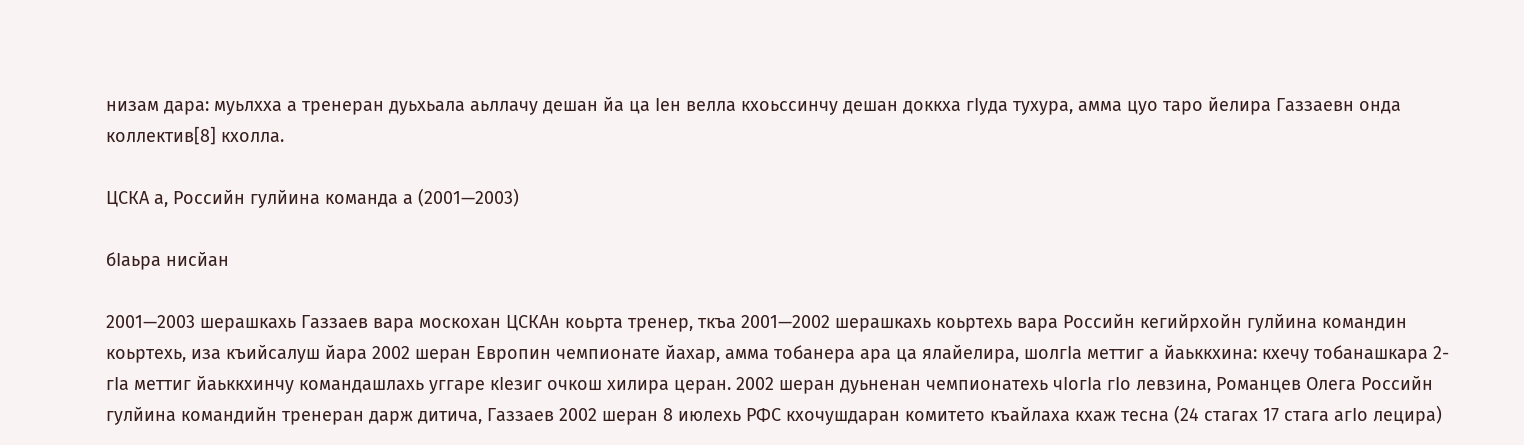низам дара: муьлхха а тренеран дуьхьала аьллачу дешан йа ца Ӏен велла кхоьссинчу дешан доккха гӀуда тухура, амма цуо таро йелира Газзаевн онда коллектив[8] кхолла.

ЦСКА а, Российн гулйина команда а (2001—2003)

бӀаьра нисйан

2001—2003 шерашкахь Газзаев вара москохан ЦСКАн коьрта тренер, ткъа 2001—2002 шерашкахь коьртехь вара Российн кегийрхойн гулйина командин коьртехь, иза къийсалуш йара 2002 шеран Европин чемпионате йахар, амма тобанера ара ца ялайелира, шолгӀа меттиг а йаьккхина: кхечу тобанашкара 2-гӀа меттиг йаьккхинчу командашлахь уггаре кӀезиг очкош хилира церан. 2002 шеран дуьненан чемпионатехь чӀогӀа гӀо левзина, Романцев Олега Российн гулйина командийн тренеран дарж дитича, Газзаев 2002 шеран 8 июлехь РФС кхочушдаран комитето къайлаха кхаж тесна (24 стагах 17 стага агӀо лецира)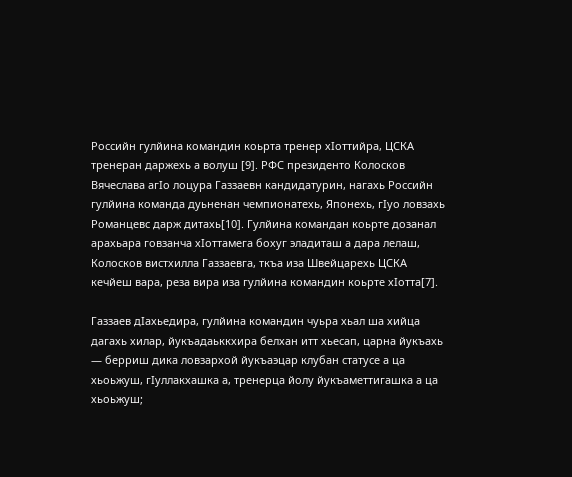Российн гулйина командин коьрта тренер хӀоттийра, ЦСКА тренеран даржехь а волуш [9]. РФС президенто Колосков Вячеслава агӀо лоцура Газзаевн кандидатурин, нагахь Российн гулйина команда дуьненан чемпионатехь, Японехь, гӀуо ловзахь Романцевс дарж дитахь[10]. Гулйина командан коьрте дозанал арахьара говзанча хӀоттамега бохуг эладиташ а дара лелаш, Колосков вистхилла Газзаевга, ткъа иза Швейцарехь ЦСКА кечйеш вара, реза вира иза гулйина командин коьрте хӀотта[7].

Газзаев дӀахьедира, гулйина командин чуьра хьал ша хийца дагахь хилар, йукъадаьккхира белхан итт хьесап, царна йукъахь — берриш дика ловзархой йукъаэцар клубан статусе а ца хьоьжуш, гӀуллакхашка а, тренерца йолу йукъаметтигашка а ца хьоьжуш;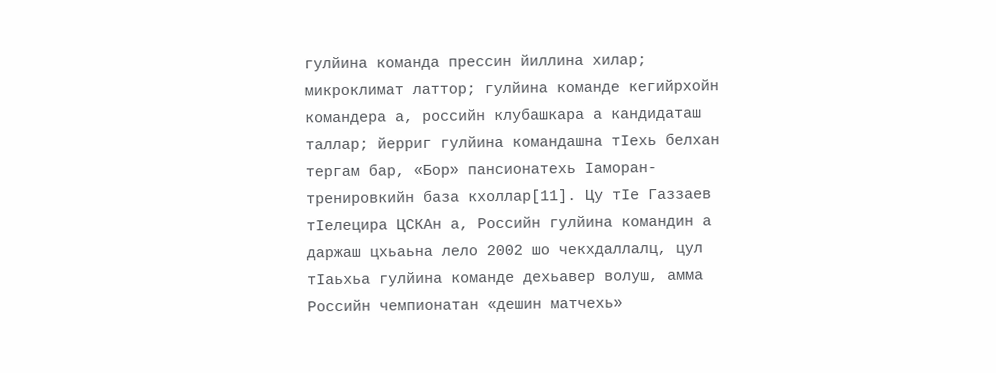гулйина команда прессин йиллина хилар; микроклимат латтор; гулйина команде кегийрхойн командера а, российн клубашкара а кандидаташ таллар; йерриг гулйина командашна тӀехь белхан тергам бар, «Бор» пансионатехь Ӏаморан-тренировкийн база кхоллар[11]. Цу тӀе Газзаев тӀелецира ЦСКАн а, Российн гулйина командин а даржаш цхьаьна лело 2002 шо чекхдаллалц, цул тӀаьхьа гулйина команде дехьавер волуш, амма Российн чемпионатан «дешин матчехь»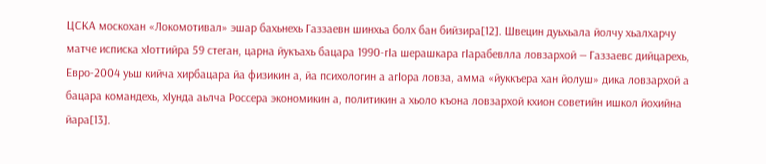ЦСКА москохан «Локомотивал» эшар бахьнехь Газзаевн шинхьа болх бан бийзира[12]. Швецин дуьхьала йолчу хьалхарчу матче исписка хӀоттийра 59 стеган, царна йукъахь бацара 1990-гӀа шерашкара гӀарабевлла ловзархой — Газзаевс дийцарехь, Евро-2004 уьш кийча хирбацара йа физикин а, йа психологин а агӀора ловза, амма «йуккъера хан йолуш» дика ловзархой а бацара командехь, хӀунда аьлча Россера экономикин а, политикин а хьоло къона ловзархой кхион советийн ишкол йохийна йара[13].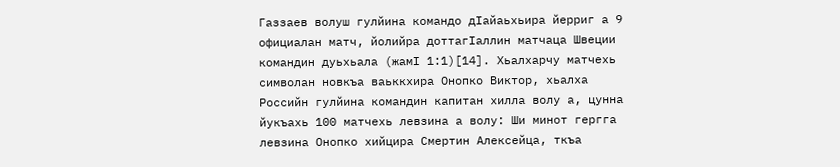Газзаев волуш гулйина командо дӀайаьхьира йерриг а 9 официалан матч, йолийра доттагӀаллин матчаца Швеции командин дуьхьала (жамӀ 1:1)[14]. Хьалхарчу матчехь символан новкъа ваьккхира Онопко Виктор, хьалха Российн гулйина командин капитан хилла волу а, цунна йукъахь 100 матчехь левзина а волу: Ши минот гергга левзина Онопко хийцира Смертин Алексейца, ткъа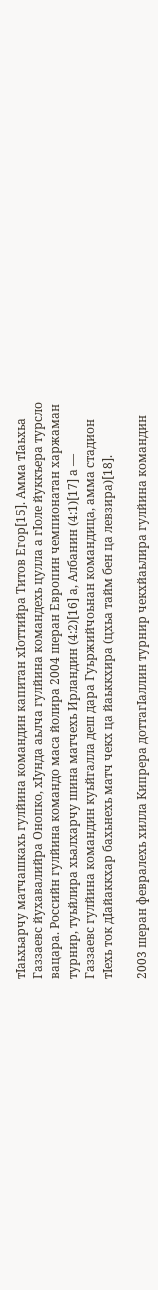тӀаьхьарчу матчашкахь гулйина командин капитан хӀоттийра Титов Егор[15]. Амма тӀаьхьа Газзаевс йухавалийра Онопко, хӀунда аьлча гулйина командехь цулла а гӀоле йуккъера турсло вацара. Российн гулйина командо маса йолира 2004 шеран Европин чемпионатан харжаман турнир, туьйлира хьалхарчу шина матчехь Ирландин (4:2)[16] а, Албанин (4:1)[17] а — Газзаевс гулйина командин куьйгалла деш дара Гуьржийчоьнан командица, амма стадион тӀехь ток дӀайаккхар бахьнехь матч чекх ца йаьккхира (цхьа тайм бен ца левзира)[18].

2003 шеран февралехь хилла Кипрера доттагӀаллин турнир чекхйаьлира гулйина командин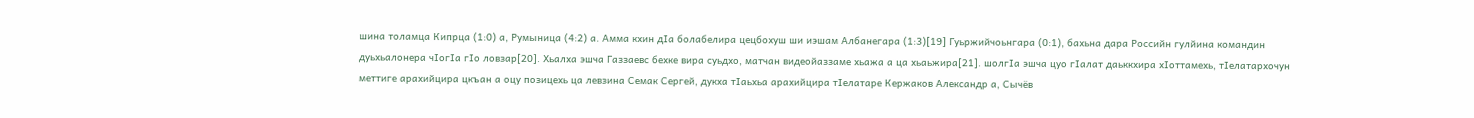шина толамца Кипрца (1:0) а, Румыница (4:2) а. Амма кхин дӀа болабелира цецбохуш ши иэшам Албанегара (1:3)[19] Гуьржийчоьнгара (0:1), бахьна дара Российн гулйина командин дуьхьалонера чӀогӀа гӀо ловзар[20]. Хьалха эшча Газзаевс бехке вира суьдхо, матчан видеойаззаме хьажа а ца хьаьжира[21]. шолгӀа эшча цуо гӀалат даьккхира хӀоттамехь, тӀелатархочун меттиге арахийцира цкъан а оцу позицехь ца левзина Семак Сергей, дукха тӀаьхьа арахийцира тӀелатаре Кержаков Александр а, Сычёв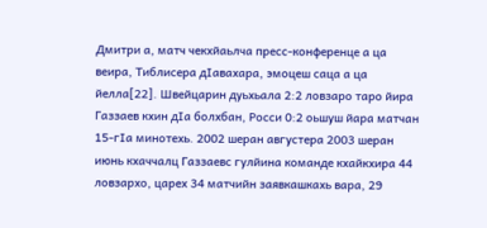Дмитри а, матч чекхйаьлча пресс-конференце а ца веира, Тиблисера дӀавахара, эмоцеш саца а ца йелла[22]. Швейцарин дуьхьала 2:2 ловзаро таро йира Газзаев кхин дӀа болхбан, Росси 0:2 оьшуш йара матчан 15-гӀа минотехь. 2002 шеран августера 2003 шеран июнь кхаччалц Газзаевс гулйина команде кхайкхира 44 ловзархо, царех 34 матчийн заявкашкахь вара, 29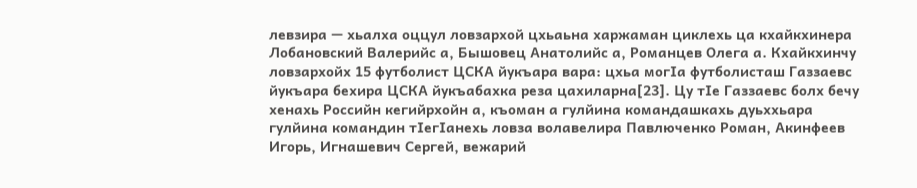левзира — хьалха оццул ловзархой цхьаьна харжаман циклехь ца кхайкхинера Лобановский Валерийс а, Бышовец Анатолийс а, Романцев Олега а. Кхайкхинчу ловзархойх 15 футболист ЦСКА йукъара вара: цхьа могӀа футболисташ Газзаевс йукъара бехира ЦСКА йукъабахка реза цахиларна[23]. Цу тӀе Газзаевс болх бечу хенахь Российн кегийрхойн а, къоман а гулйина командашкахь дуьххьара гулйина командин тӀегӀанехь ловза волавелира Павлюченко Роман, Акинфеев Игорь, Игнашевич Сергей, вежарий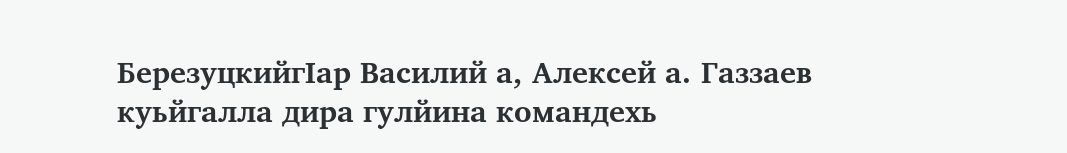БерезуцкийгӀар Василий а, Алексей а. Газзаев куьйгалла дира гулйина командехь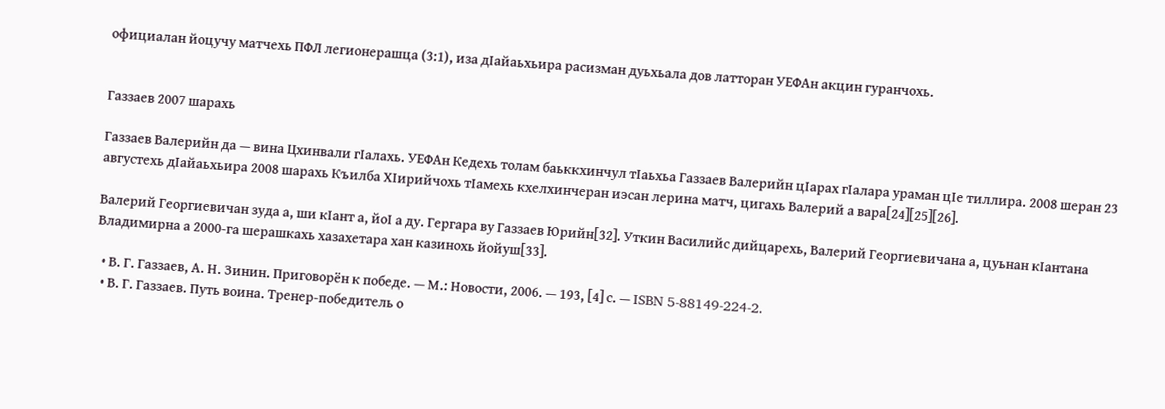официалан йоцучу матчехь ПФЛ легионерашца (3:1), иза дӀайаьхьира расизман дуьхьала дов латторан УЕФАн акцин гуранчохь.


Газзаев 2007 шарахь

Газзаев Валерийн да — вина Цхинвали гӀалахь. УЕФАн Кедехь толам баьккхинчул тӀаьхьа Газзаев Валерийн цӀарах гӀалара ураман цӀе тиллира. 2008 шеран 23 августехь дӀайаьхьира 2008 шарахь Къилба ХӀирийчохь тӀамехь кхелхинчеран иэсан лерина матч, цигахь Валерий а вара[24][25][26].

Валерий Георгиевичан зуда а, ши кӀант а, йоӀ а ду. Гергара ву Газзаев Юрийн[32]. Уткин Василийс дийцарехь, Валерий Георгиевичана а, цуьнан кӀантана Владимирна а 2000-га шерашкахь хазахетара хан казинохь йойуш[33].

  • В. Г. Газзаев, А. Н. Зинин. Приговорён к победе. — М.: Новости, 2006. — 193, [4] с. — ISBN 5-88149-224-2.
  • В. Г. Газзаев. Путь воина. Тренер-победитель о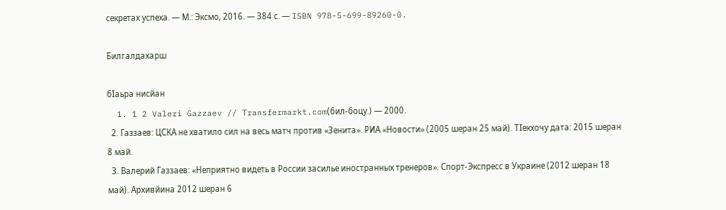секретах успеха. — М.: Эксмо, 2016. — 384 с. — ISBN 978-5-699-89260-0.

Билгалдахарш

бӀаьра нисйан
  1. 1 2 Valeri Gazzaev // Transfermarkt.com(бил-боцу.) — 2000.
  2. Газзаев: ЦСКА не хватило сил на весь матч против «Зенита». РИА «Новости» (2005 шеран 25 май). ТӀекхочу дата: 2015 шеран 8 май.
  3. Валерий Газзаев: «Неприятно видеть в России засилье иностранных тренеров». Спорт-Экспресс в Украине (2012 шеран 18 май). Архивйина 2012 шеран 6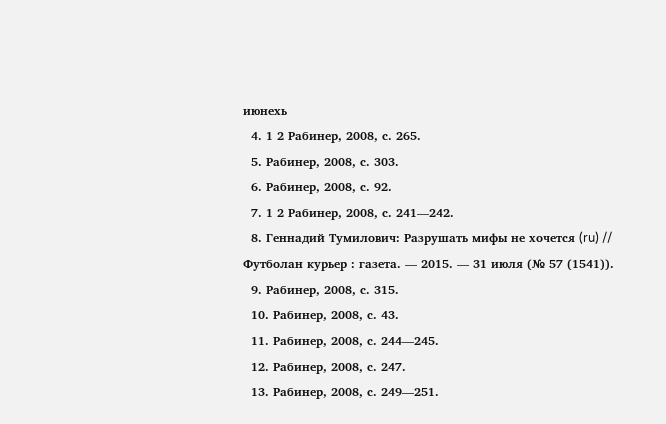июнехь
  4. 1 2 Рабинер, 2008, с. 265.
  5. Рабинер, 2008, с. 303.
  6. Рабинер, 2008, с. 92.
  7. 1 2 Рабинер, 2008, с. 241—242.
  8. Геннадий Тумилович: Разрушать мифы не хочется (ru) // Футболан курьер : газета. — 2015. — 31 июля (№ 57 (1541)).
  9. Рабинер, 2008, с. 315.
  10. Рабинер, 2008, с. 43.
  11. Рабинер, 2008, с. 244—245.
  12. Рабинер, 2008, с. 247.
  13. Рабинер, 2008, с. 249—251.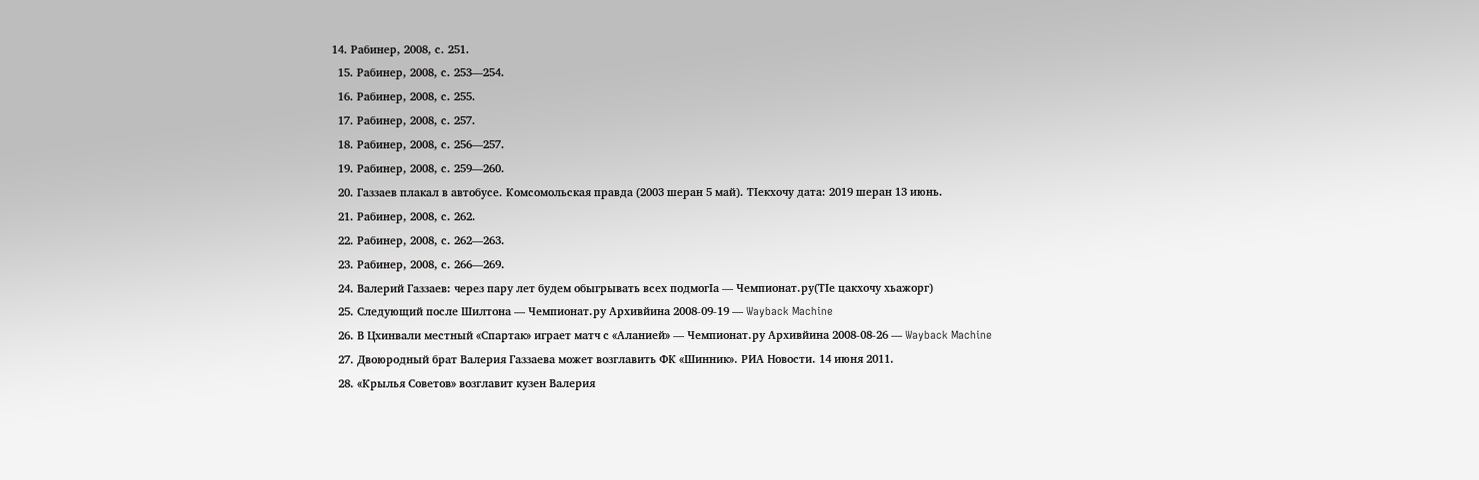14. Рабинер, 2008, с. 251.
  15. Рабинер, 2008, с. 253—254.
  16. Рабинер, 2008, с. 255.
  17. Рабинер, 2008, с. 257.
  18. Рабинер, 2008, с. 256—257.
  19. Рабинер, 2008, с. 259—260.
  20. Газзаев плакал в автобусе. Комсомольская правда (2003 шеран 5 май). ТӀекхочу дата: 2019 шеран 13 июнь.
  21. Рабинер, 2008, с. 262.
  22. Рабинер, 2008, с. 262—263.
  23. Рабинер, 2008, с. 266—269.
  24. Валерий Газзаев: через пару лет будем обыгрывать всех подмогӀа — Чемпионат.ру(ТӀе цакхочу хьажорг)
  25. Следующий после Шилтона — Чемпионат.ру Архивйина 2008-09-19 — Wayback Machine
  26. В Цхинвали местный «Спартак» играет матч с «Аланией» — Чемпионат.ру Архивйина 2008-08-26 — Wayback Machine
  27. Двоюродный брат Валерия Газзаева может возглавить ФК «Шинник». РИА Новости. 14 июня 2011.
  28. «Крылья Советов» возглавит кузен Валерия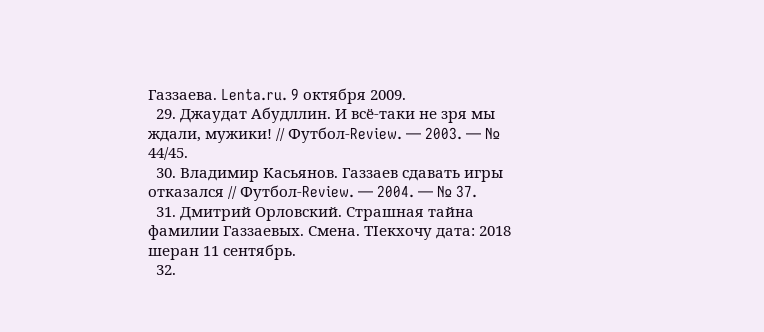Газзаева. Lenta.ru. 9 октября 2009.
  29. Джаудат Абудллин. И всё-таки не зря мы ждали, мужики! // Футбол-Review. — 2003. — № 44/45.
  30. Владимир Касьянов. Газзаев сдавать игры отказался // Футбол-Review. — 2004. — № 37.
  31. Дмитрий Орловский. Страшная тайна фамилии Газзаевых. Смена. ТӀекхочу дата: 2018 шеран 11 сентябрь.
  32.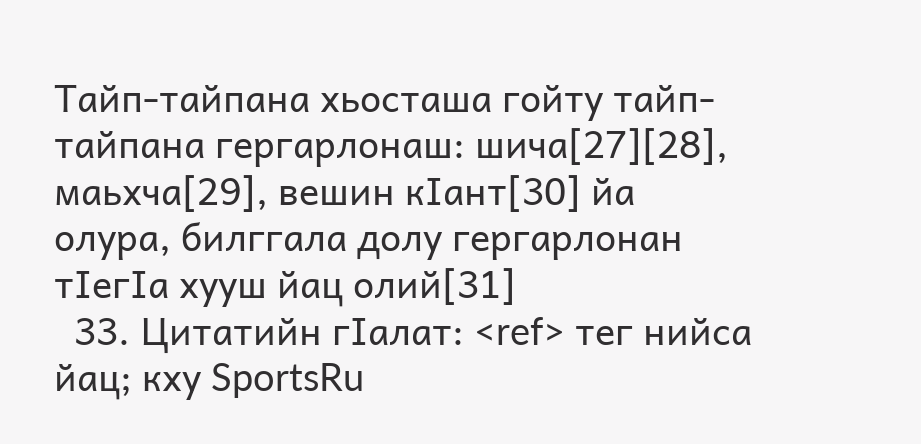Тайп-тайпана хьосташа гойту тайп-тайпана гергарлонаш: шича[27][28], маьхча[29], вешин кӀант[30] йа олура, билггала долу гергарлонан тӀегӀа хууш йац олий[31]
  33. Цитатийн гӀалат: <ref> тег нийса йац; кху SportsRu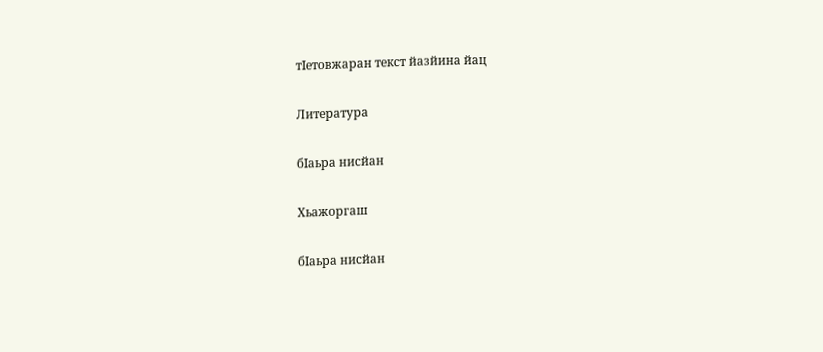тIетовжаран текст йазйина йац

Литература

бӀаьра нисйан

Хьажоргаш

бӀаьра нисйан